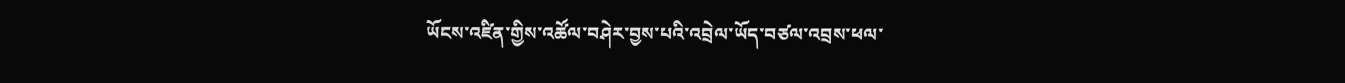ཡོངས་འཛིན་གྱིས་འཚོལ་བཤེར་བྱས་པའི་འབྲེལ་ཡོད་བཙལ་འབྲས་ཕལ་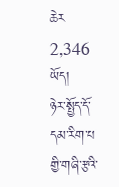ཆེར 2,346 ཡོད།
ཉེར་སྤྱོད་དོ་དམ་རིག་པ
གྱི་གཞི་རྩའི་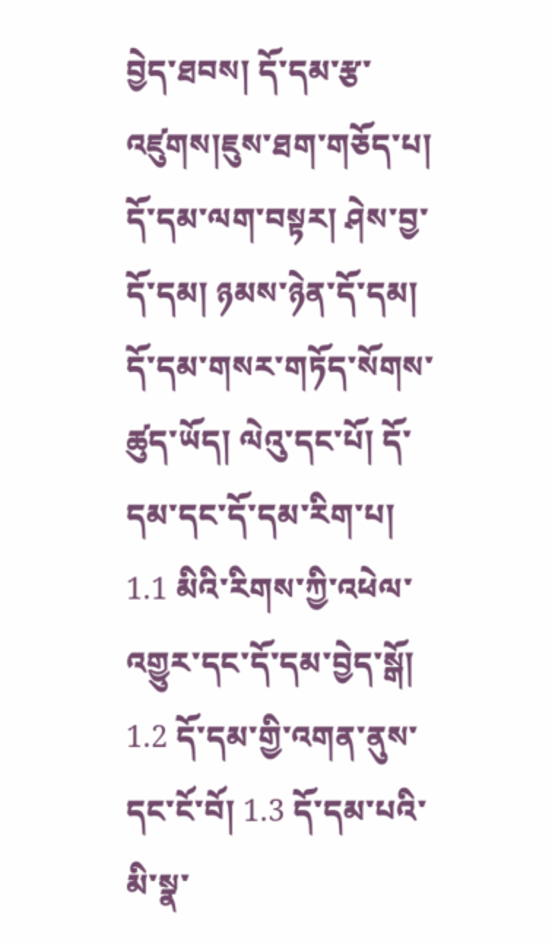བྱེད་ཐབས། དོ་དམ་རྩ་འཛུགས།ཇུས་ཐག་གཅོད་པ། དོ་དམ་ལག་བསྟར། ཤེས་བྱ་དོ་དམ། ཉམས་ཉེན་དོ་དམ། དོ་དམ་གསར་གཏོད་སོགས་ཚུད་ཡོད། ལེའུ་དང་པོ། དོ་དམ་དང་དོ་དམ་རིག་པ། 1.1 མིའི་རིགས་ཀྱི་འཕེལ་འགྱུར་དང་དོ་དམ་བྱེད་སྒོ། 1.2 དོ་དམ་གྱི་འགན་ནུས་དང་ངོ་བོ། 1.3 དོ་དམ་པའི་མི་སྣ་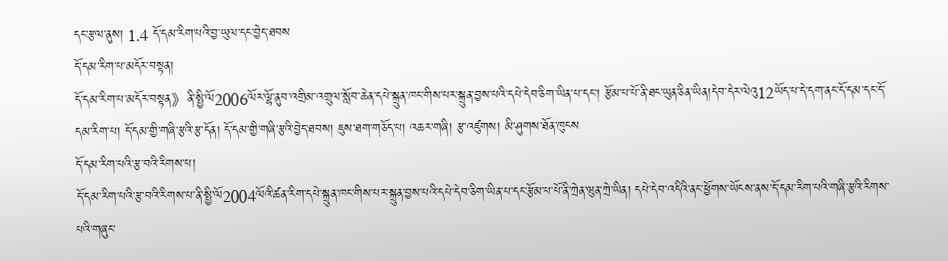དང་རྩལ་ནུས། 1.4 དོ་དམ་རིག་པའི་བྱ་ཡུལ་དང་བྱེད་ཐབས
དོ་དམ་རིག་པ་མདོར་བསྟན།
དོ་དམ་རིག་པ་མདོར་བསྟན》ནི་སྤྱི་ལོ2006ལོར་ལྷོ་ནུབ་འགྲིམ་འགྲུལ་སློབ་ཆེན་དཔེ་སྐྲུན་ཁང་གིས་པར་སྐྲུན་བྱས་པའི་དཔེ་དེབ་ཅིག་ཡིན་པ་དང་། རྩོམ་པ་པོ་ནི་ཐང་ཡུན་ཅིན་ཡིན།དེབ་དེར་ལེའུ12ཡོད་པ་དེ་དག་ནང་དོ་དམ་དང་དོ་དམ་རིག་པ། དོ་དམ་གྱི་གཞི་རྩའི་རྩ་དོན། དོ་དམ་གྱི་གཞི་རྩའི་བྱེད་ཐབས། ཇུས་ཐག་གཅོད་པ། འཆར་གཞི། རྩ་འཛུགས། མི་ཤུགས་ཐོན་ཁུངས
དོ་དམ་རིག་པའི་རྩ་བའི་རིགས་པ།
དོ་དམ་རིག་པའི་རྩ་བའི་རིགས་པ་ནི་སྤྱི་ལོ2004ལོའི་ཚན་རིག་དཔེ་སྐྲུན་ཁང་གིས་པར་སྐྲུན་བྱས་པའི་དཔེ་དེབ་ཅིག་ཡིན་པ་དང་རྩོམ་པ་པོ་ནི་ཀྲེན་ཝུན་ཀྲེ་ཡིན། དཔེ་དེབ་འདིའི་ནང་ཕྱོགས་ཡོངས་ནས་དོ་དམ་རིག་པའི་གཞི་རྩའི་རིགས་པའི་གཞུང་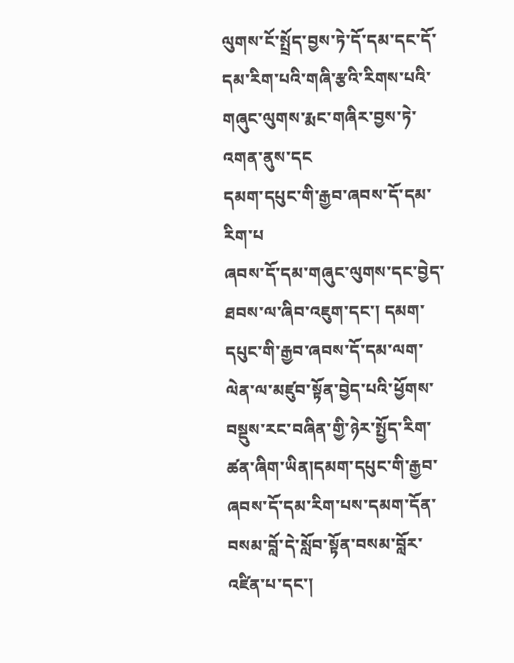ལུགས་ངོ་སྤྲོད་བྱས་ཏེ་དོ་དམ་དང་དོ་དམ་རིག་པའི་གཞི་རྩའི་རིགས་པའི་གཞུང་ལུགས་རྨང་གཞིར་བྱས་ཏེ་འགན་ནུས་དང
དམག་དཔུང་གི་རྒྱབ་ཞབས་དོ་དམ་རིག་པ
ཞབས་དོ་དམ་གཞུང་ལུགས་དང་བྱེད་ཐབས་ལ་ཞིབ་འཇུག་དང་། དམག་དཔུང་གི་རྒྱབ་ཞབས་དོ་དམ་ལག་ལེན་ལ་མཛུབ་སྟོན་བྱེད་པའི་ཕྱོགས་བསྡུས་རང་བཞིན་གྱི་ཉེར་སྤྱོད་རིག་ཚན་ཞིག་ཡིན།དམག་དཔུང་གི་རྒྱབ་ཞབས་དོ་དམ་རིག་པས་དམག་དོན་བསམ་བློ་དེ་སློབ་སྟོན་བསམ་བློར་འཛིན་པ་དང་།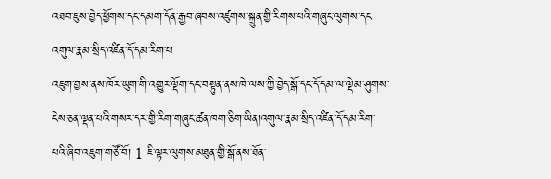འཐབ་ཇུས་བྱེད་ཕྱོགས་དང་དམག་དོན་རྒྱབ་ཞབས་འཛུགས་སྐྲུན་གྱི་རིགས་པའི་གཞུང་ལུགས་དང
འགུལ་རྣམ་སྲིད་འཛིན་དོ་དམ་རིག་པ
འཇུག་བྱས་ནས་ཁོར་ཡུག་གི་འགྱུར་ལྡོག་དང་བསྟུན་ནས་ཁེ་ལས་ཀྱི་བྱེད་སྒོ་དང་དོ་དམ་ལ་ལྡེམ་ཤུགས་ངེས་ཅན་ལྡན་པའི་གསར་དར་གྱི་རིག་གཞུང་ཚན་ཁག་ཅིག་ཡིན།འགུལ་རྣམ་སྲིད་འཛིན་དོ་དམ་རིག་པའི་ཞིབ་འཇུག་གཙོ་བོ། 1 ཇི་ལྟར་ལུགས་མཐུན་གྱི་སྒོ་ནས་ཐོན་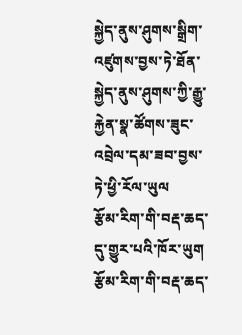སྐྱེད་ནུས་ཤུགས་སྒྲིག་འཛུགས་བྱས་ཏེ་ཐོན་སྐྱེད་ནུས་ཤུགས་ཀྱི་རྒྱུ་རྐྱེན་སྣ་ཚོགས་ཟུང་འབྲེལ་དམ་ཟབ་བྱས་ཏེ་ཕྱི་རོལ་ཡུལ
རྩོམ་རིག་གི་བརྡ་ཆད་དུ་གྱུར་པའི་ཁོར་ཡུག
རྩོམ་རིག་གི་བརྡ་ཆད་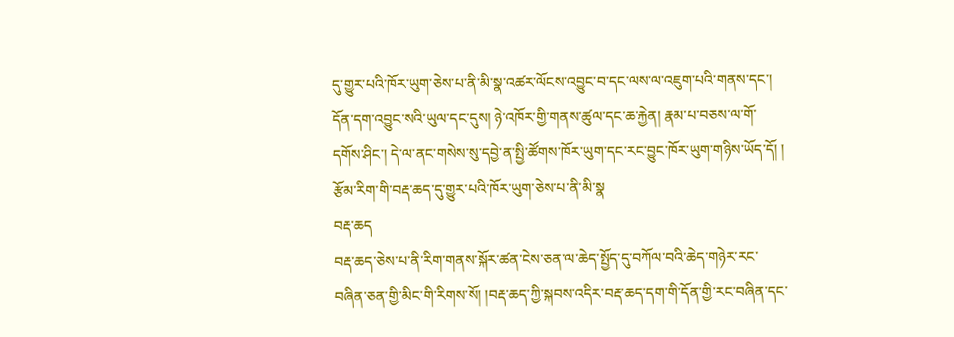དུ་གྱུར་པའི་ཁོར་ཡུག་ཅེས་པ་ནི་མི་སྣ་འཚར་ལོངས་འབྱུང་བ་དང་ལས་ལ་འཇུག་པའི་གནས་དང་། དོན་དག་འབྱུང་སའི་ཡུལ་དང་དུས། ཉེ་འཁོར་གྱི་གནས་ཚུལ་དང་ཆ་རྐྱེན། རྣམ་པ་བཅས་ལ་གོ་དགོས་ཤིང་། དེ་ལ་ནང་གསེས་སུ་དབྱེ་ན་སྤྱི་ཚོགས་ཁོར་ཡུག་དང་རང་བྱུང་ཁོར་ཡུག་གཉིས་ཡོད་དོ། ། རྩོམ་རིག་གི་བརྡ་ཆད་དུ་གྱུར་པའི་ཁོར་ཡུག་ཅེས་པ་ནི་མི་སྣ
བརྡ་ཆད
བརྡ་ཆད་ཅེས་པ་ནི་རིག་གནས་སྐོར་ཚན་ངེས་ཅན་ལ་ཆེད་སྤྱོད་དུ་བཀོལ་བའི་ཆེད་གཉེར་རང་བཞིན་ཅན་གྱི་མིང་གི་རིགས་སོ། །བརྡ་ཆད་ཀྱི་སྐབས་འདིར་བརྡ་ཆད་དག་གི་དོན་གྱི་རང་བཞིན་དང་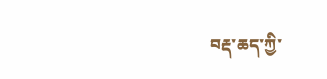བརྡ་ཆད་ཀྱི་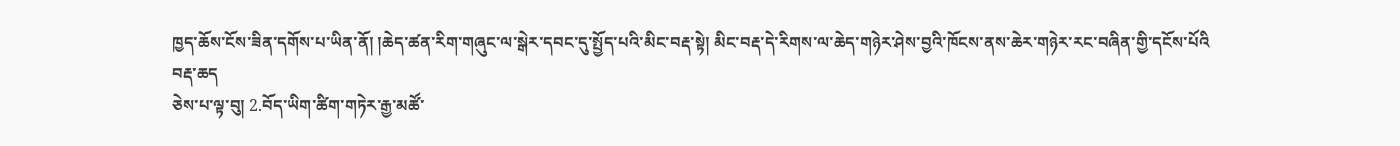ཁྱད་ཆོས་ངོས་ཟིན་དགོས་པ་ཡིན་ནོ། །ཆེད་ཚན་རིག་གཞུང་ལ་སྒེར་དབང་དུ་སྤྱོད་པའི་མིང་བརྡ་སྟེ། མིང་བརྡ་དེ་རིགས་ལ་ཆེད་གཉེར་ཤེས་བྱའི་ཁོངས་ནས་ཆེར་གཉེར་རང་བཞིན་གྱི་དངོས་པོའི
བརྡ་ཆད
ཅེས་པ་ལྟ་བུ། 2.བོད་ཡིག་ཚིག་གཏེར་རྒྱ་མཚོ་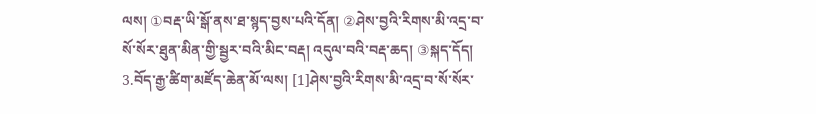ལས། ①བརྡ་ཡི་སྒོ་ནས་ཐ་སྙད་བྱས་པའི་དོན། ②ཤེས་བྱའི་རིགས་མི་འདྲ་བ་སོ་སོར་ཐུན་མིན་གྱི་སྦྱར་བའི་མིང་བརྡ། འདུལ་བའི་བརྡ་ཆད། ③སྐད་དོད། 3.བོད་རྒྱ་ཚིག་མཛོད་ཆེན་མོ་ལས། [1]ཤེས་བྱའི་རིགས་མི་འདྲ་བ་སོ་སོར་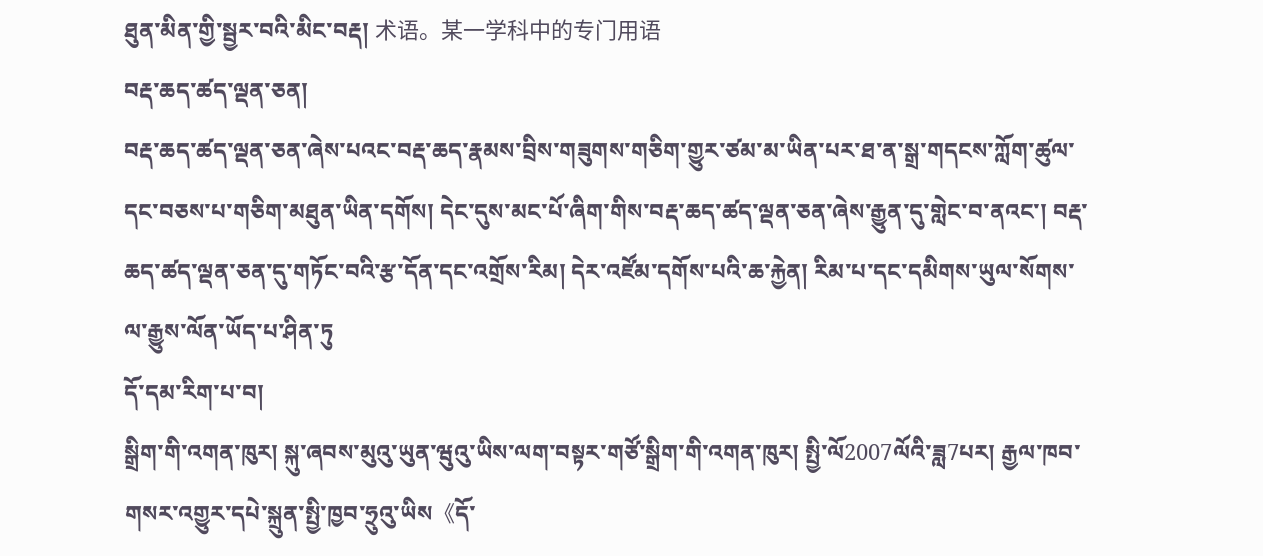ཐུན་མིན་གྱི་སྦྱར་བའི་མིང་བརྡ། 术语。某一学科中的专门用语
བརྡ་ཆད་ཚད་ལྡན་ཅན།
བརྡ་ཆད་ཚད་ལྡན་ཅན་ཞེས་པའང་བརྡ་ཆད་རྣམས་བྲིས་གཟུགས་གཅིག་གྱུར་ཙམ་མ་ཡིན་པར་ཐ་ན་སྒྲ་གདངས་ཀློག་ཚུལ་དང་བཅས་པ་གཅིག་མཐུན་ཡིན་དགོས། དེང་དུས་མང་པོ་ཞིག་གིས་བརྡ་ཆད་ཚད་ལྡན་ཅན་ཞེས་རྒྱུན་དུ་གླེང་བ་ནའང་། བརྡ་ཆད་ཚད་ལྡན་ཅན་དུ་གཏོང་བའི་རྩ་དོན་དང་འགྲོས་རིམ། དེར་འཛོམ་དགོས་པའི་ཆ་རྐྱེན། རིམ་པ་དང་དམིགས་ཡུལ་སོགས་ལ་རྒྱུས་ལོན་ཡོད་པ་ཤིན་ཏུ
དོ་དམ་རིག་པ་བ།
སྒྲིག་གི་འགན་ཁུར། སྐུ་ཞབས་མུའུ་ཡུན་ཝུའུ་ཡིས་ལག་བསྟར་གཙོ་སྒྲིག་གི་འགན་ཁུར། སྤྱི་ལོ2007ལོའི་ཟླ7པར། རྒྱལ་ཁབ་གསར་འགྱུར་དཔེ་སྐྲུན་སྤྱི་ཁྱབ་ཧྲུའུ་ཡིས《དོ་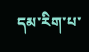དམ་རིག་པ་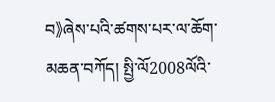བ》ཞེས་པའི་ཚགས་པར་ལ་ཆོག་མཆན་བཀོད། སྤྱི་ལོ2008ལོའི་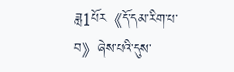ཟླ1པོར《དོ་དམ་རིག་པ་བ》ཞེས་པའི་དུས་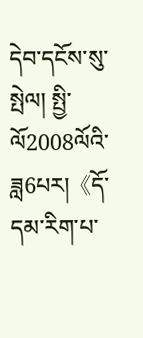དེབ་དངོས་སུ་སྤེལ། སྤྱི་ལོ2008ལོའི་ཟླ6པར།《དོ་དམ་རིག་པ་